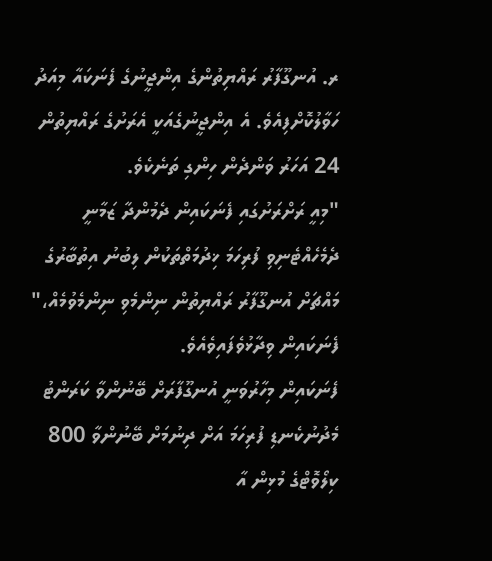ރ. އުނގޫފާރު ރައްޔިތުންގެ އިންޖީނުގެ ފެނަކައާ މިއަދު ހަވާލުކޮށްފިއެވެ. އެ އިންޖީނުގެއަކީ އެރަށުގެ ރައްޔިތުން 24 އަހަރު ވަންދެން ހިންގި ތަނެކެވެ.
"މިއީ ރަށްރަށުގައި ފެނަކައިން ދެމުންދާ ޒަމާނީ ދެމެހެއްޓެނިވި ފުރިހަމަ ޚިދުމަތްތަކުން ލިބުނު އިތުބާރުގެ މައްޗަށް އުނގޫފާރު ރައްޔިތުން ނިންމެވި ނިންމެވުމެއް،" ފެނަކައިން ވިދާޅުވެފައިވެއެވެ.
ފެނަކައިން މިހާރުވަނީ އުނގޫފާރަށް ބޭނުންވާ ކަރަންޓު މެދުނުކެނޑި ފުރިހަމަ އަށް ދިނުމަށް ބޭނުންވާ 800 ކިލޯވޮޓްގެ މުޅިން އާ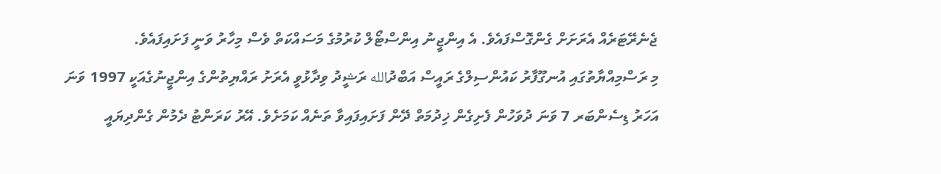ޖެނެރޭޓަރެއް އެރަށަށް ގެންގޮސްފައެވެ. އެ އިންޖީނު އިންސްޓޯލް ކުރުމުގެ މަސައްކަތް ވެސް މިހާރު ވަނީ ފަށައިފައެވެ.
މި ރަސްމިއްޔާތުގައި އުނގޫފާރު ކައުންސިލްގެ ރައީސް އަބްދުالله ރަޝީދު ވިދާޅުވީ އެރަށު ރައްޔިތުންގެ އިންޖީނުގެއަކީ 1997 ވަނަ އަހަރު ޑިސެންބަރ 7 ވަނަ ދުވަހުން ފެށިގެން ޚިދުމަތް ދޭން ފަށައިފައިވާ ތަނެއް ކަމަށެވެ. އޭރު ކަރަންޓު ދެމުން ގެންދިޔައީ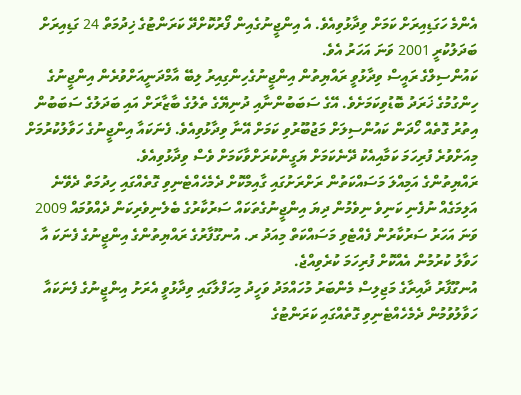އެންމެ ހަގަޑިއިރަށް ކަމަށް ވިދާޅުވިއެވެ. އެ އިންޖީނުގެއިން ފޯރުކޮށްދޭ ކަރަންޓުގެ ޚިދުމަތް 24 ގަޑިއިރަށް ބަދަލުކުރީ 2001 ވަނަ އަހަރު އެވެ.
ކައުންސިލްގެ ރައީސް ވިދާޅުވީ ރައްޔިތުން އިންޖީނުގެހިންގިއިރު ލިބޭ އާމްދަނީއަށްވުރެން އިންޖީނުގެ ހިންގުމުގެ ޚަރަދު ބޮޑުވިކަމަށެވެ. އޭގެ ސަބަބުންނާއި ދުނިޔޭގެ ތެލުގެ ބާޒާރަށް އައި ބަދަލުގެ ސަބަބުން އިތުރު ގޮތެއް ހޯދަން ކައުންސިލަށް މަޖުބޫރުވި ކަމަށް އޭނާ ވިދާޅުވިއެވެ. ފެނަކައާ އިންޖީނުގެ ހަވާލުކުރުމަށް މިއަށްވުރެ ފުރިހަމަ ކަމާއިއެކު ދޭނެކަމަށް ޔަގީންކުރަށްވާކަމަށް ވެސް ވިދާޅުވިއެވެ.
ރައްޔިތުންގެ އަމިއްލަ މަސައްކަތުން ރަށްރަށުގައި ގާއިމްކޮށް ދެމެހެއްޓެނިވި ގޮތެއްގައި ހިދުމަތް ދެވޭނެ އަލިމަގެއް ނުފެނި ކަނިވެ ނިވެމުން ދިޔަ އިންޖީނުގެތަކައް ސަރުކާރުގެ ބެލެނިވެރިކަން ދެއްވުމައް 2009 ވަނަ އަހަރު ސަރުކާރުން ފެއްޓެވި މަސައްކަތް މިއަދު ރ. އުނގޫފާރުގެ ރައްޔިތުންގެ އިންޖީނުގެ ފެނަކަ އާ ހަވާލު ކުރުމުން އެއްކޮށް ފުރިހަމަ ކުރެވިއްޖެ.
އުނގޫފާރު ދާއިރާގެ މަޖިލިސް މެންބަރު މުހައްމަދު ވަހީދު މިހަފްލާގައި ވިދާޅުވީ އެރަށު އިންޖީނުގެ ފެނަކައާ ހަވާލުވުމުން ދެމެހެއްޓެނިވި ގޮތެއްގައި ކަރަންޓުގެ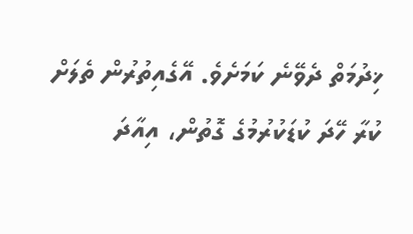ޚިދުމަތް ދެވޭނެ ކަމަށެވެ. އޭގެއިތުރުން ތެލަށް ކުރާ ހޭދަ ކުޑަކުރުމުގެ ގޮތުން، އިއާދަ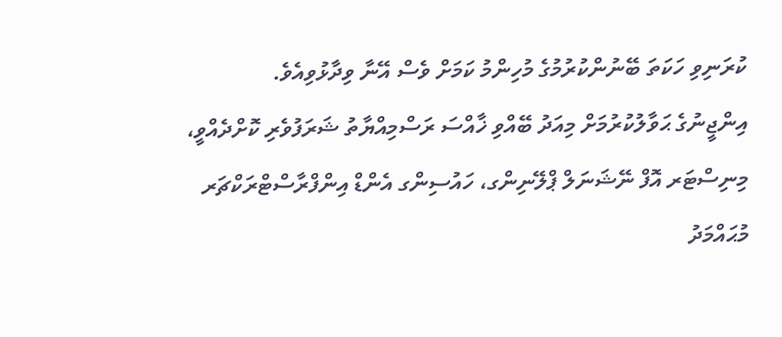ކުރަނިވި ހަކަތަ ބޭނުންކުރުމުގެ މުހިންމު ކަމަށް ވެސް އޭނާ ވިދާޅުވިއެވެ.
އިންޖީނުގެ ޙަވާލުކުރުމަށް މިއަދު ބޭއްވި ޚާއްސަ ރަސްމިއްޔާތު ޝަރަފުވެރި ކޮށްދެއްވީ، މިނިސްޓަރ އޮފް ނޭޝަނަލް ޕްލޭނިންގ، ހައުސިންގ އެންޑް އިންފްރާސްޓްރަކްޗަރ މުޙައްމަދު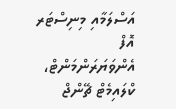އަސްލަމާއި މިނިސްޓަރ އޮފް އެންވަޔަރަންމަންޓް، ކްލައިމެޓް ޗޭންޖް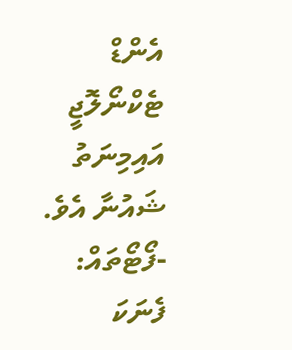އެންޑް ޓެކްނޯލޮޖީ އައިމިނަތު ޝައުނާ އެވެ.
-ފޯޓޯތައް: ފެނަކަ